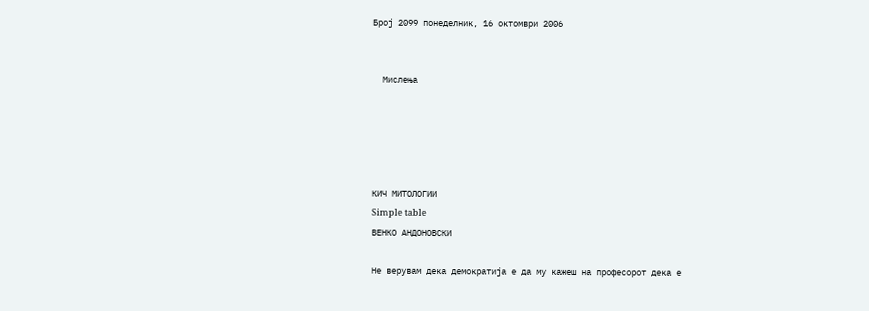Број 2099 понеделник, 16 октомври 2006


  Мислења





КИЧ МИТОЛОГИИ
Simple table
ВЕНКО АНДОНОВСКИ

Не верувам дека демократија е да му кажеш на професорот дека е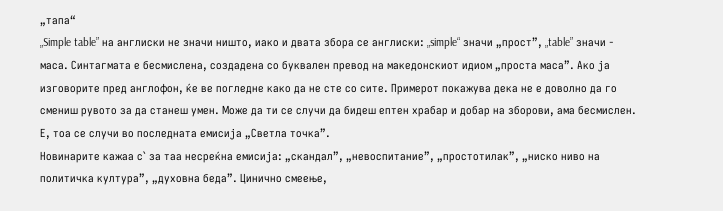„тапа“
„Simple table” на англиски не значи ништо, иако и двата збора се англиски: „simple“ значи „прост”, „table” значи - маса. Синтагмата е бесмислена, создадена со буквален превод на македонскиот идиом „проста маса”. Ако ја изговорите пред англофон, ќе ве погледне како да не сте со сите. Примерот покажува дека не е доволно да го смениш рувото за да станеш умен. Може да ти се случи да бидеш ептен храбар и добар на зборови, ама бесмислен. Е, тоа се случи во последната емисија „Светла точка”.
Новинарите кажаа с` за таа несреќна емисија: „скандал”, „невоспитание”, „простотилак”, „ниско ниво на политичка култура”, „духовна беда”. Цинично смеење,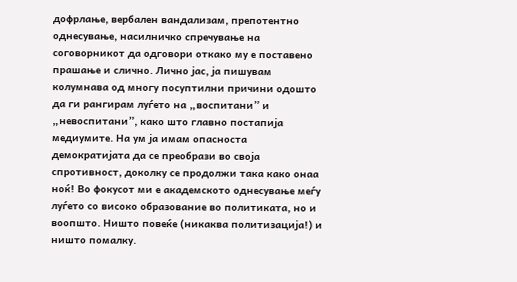дофрлање, вербален вандализам, препотентно однесување, насилничко спречување на соговорникот да одговори откако му е поставено прашање и слично. Лично јас, ја пишувам колумнава од многу посуптилни причини одошто да ги рангирам луѓето на „воспитани” и „невоспитани”, како што главно постапија медиумите. На ум ја имам опасноста демократијата да се преобрази во своја спротивност, доколку се продолжи така како онаа ноќ! Во фокусот ми е академското однесување меѓу луѓето со високо образование во политиката, но и воопшто. Ништо повеќе (никаква политизација!) и ништо помалку.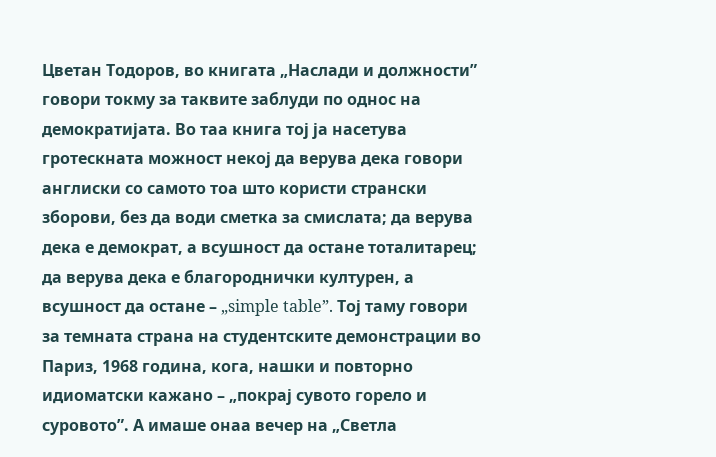Цветан Тодоров, во книгата „Наслади и должности” говори токму за таквите заблуди по однос на демократијата. Во таа книга тој ја насетува гротескната можност некој да верува дека говори англиски со самото тоа што користи странски зборови, без да води сметка за смислата; да верува дека е демократ, а всушност да остане тоталитарец; да верува дека е благороднички културен, а всушност да остане – „simple table”. Тој таму говори за темната страна на студентските демонстрации во Париз, 1968 година, кога, нашки и повторно идиоматски кажано – „покрај сувото горело и суровото”. А имаше онаа вечер на „Светла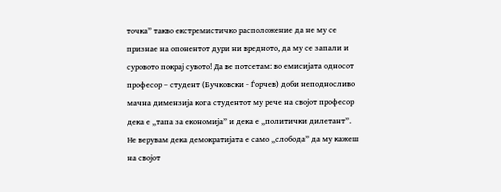точка” такво екстремистичко расположение да не му се признае на опонентот дури ни вредното, да му се запали и суровото покрај сувото! Да ве потсетам: во емисијата односот професор – студент (Бучковски - Ѓорчев) доби неподносливо мачна димензија кога студентот му рече на својот професор дека е „тапа за економија” и дека е „политички дилетант”. Не верувам дека демократијата е само „слобода” да му кажеш на својот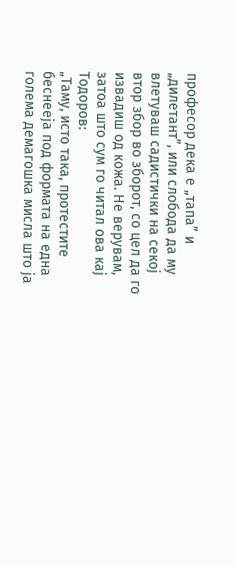професор дека е „тапа” и „дилетант”, или слобода да му влетуваш садистички на секој втор збор во зборот, со цел да го извадиш од кожа. Не верувам, затоа што сум го читал ова кај Тодоров:
„Таму, исто така, протестите беснееја под формата на една голема демагошка мисла што ја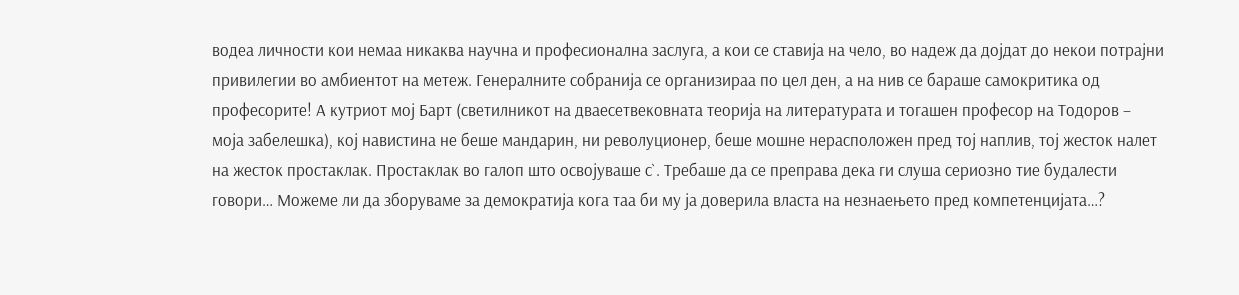водеа личности кои немаа никаква научна и професионална заслуга, а кои се ставија на чело, во надеж да дојдат до некои потрајни привилегии во амбиентот на метеж. Генералните собранија се организираа по цел ден, а на нив се бараше самокритика од професорите! А кутриот мој Барт (светилникот на дваесетвековната теорија на литературата и тогашен професор на Тодоров – моја забелешка), кој навистина не беше мандарин, ни револуционер, беше мошне нерасположен пред тој наплив, тој жесток налет на жесток простаклак. Простаклак во галоп што освојуваше с`. Требаше да се преправа дека ги слуша сериозно тие будалести говори… Можеме ли да зборуваме за демократија кога таа би му ја доверила власта на незнаењето пред компетенцијата…?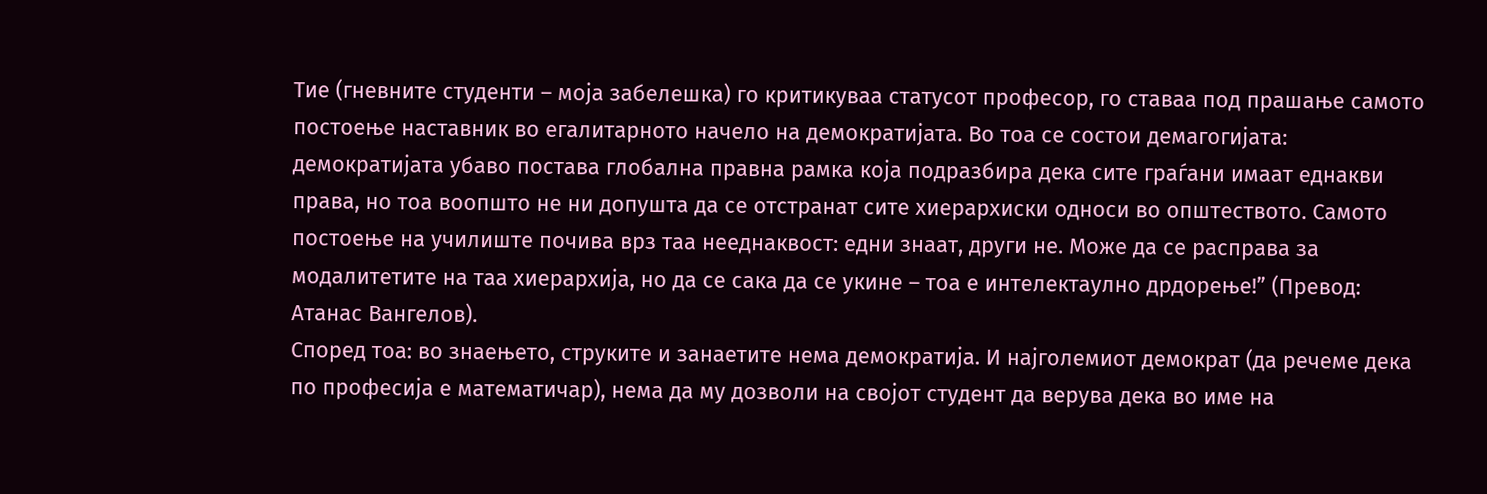Тие (гневните студенти – моја забелешка) го критикуваа статусот професор, го ставаа под прашање самото постоење наставник во егалитарното начело на демократијата. Во тоа се состои демагогијата: демократијата убаво постава глобална правна рамка која подразбира дека сите граѓани имаат еднакви права, но тоа воопшто не ни допушта да се отстранат сите хиерархиски односи во општеството. Самото постоење на училиште почива врз таа нееднаквост: едни знаат, други не. Може да се расправа за модалитетите на таа хиерархија, но да се сака да се укине – тоа е интелектаулно дрдорење!” (Превод: Атанас Вангелов).
Според тоа: во знаењето, струките и занаетите нема демократија. И најголемиот демократ (да речеме дека по професија е математичар), нема да му дозволи на својот студент да верува дека во име на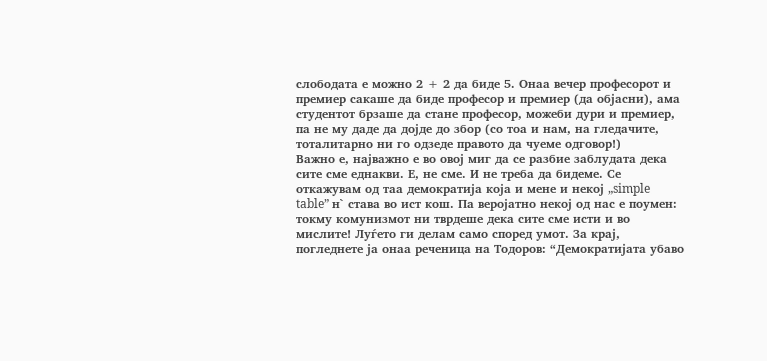слободата е можно 2 + 2 да биде 5. Онаа вечер професорот и премиер сакаше да биде професор и премиер (да објасни), ама студентот брзаше да стане професор, можеби дури и премиер, па не му даде да дојде до збор (со тоа и нам, на гледачите, тоталитарно ни го одзеде правото да чуеме одговор!)
Важно е, најважно е во овој миг да се разбие заблудата дека сите сме еднакви. Е, не сме. И не треба да бидеме. Се откажувам од таа демократија која и мене и некој „simple table” н` става во ист кош. Па веројатно некој од нас е поумен: токму комунизмот ни тврдеше дека сите сме исти и во мислите! Луѓето ги делам само според умот. За крај, погледнете ја онаа реченица на Тодоров: “Демократијата убаво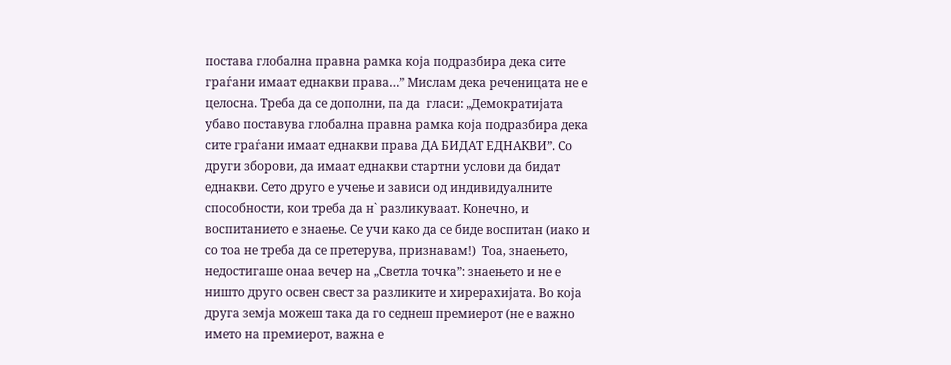постава глобална правна рамка која подразбира дека сите граѓани имаат еднакви права…” Мислам дека реченицата не е целосна. Треба да се дополни, па да  гласи: „Демократијата убаво поставува глобална правна рамка која подразбира дека сите граѓани имаат еднакви права ДА БИДАТ ЕДНАКВИ”. Со други зборови, да имаат еднакви стартни услови да бидат еднакви. Сето друго е учење и зависи од индивидуалните способности, кои треба да н` разликуваат. Конечно, и воспитанието е знаење. Се учи како да се биде воспитан (иако и со тоа не треба да се претерува, признавам!)  Тоа, знаењето, недостигаше онаа вечер на „Светла точка”: знаењето и не е ништо друго освен свест за разликите и хирерахијата. Во која друга земја можеш така да го седнеш премиерот (не е важно името на премиерот, важна е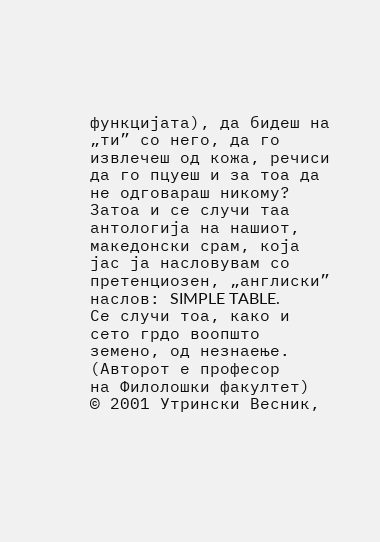функцијата), да бидеш на „ти” со него, да го извлечеш од кожа, речиси да го пцуеш и за тоа да не одговараш никому? Затоа и се случи таа антологија на нашиот, македонски срам, која јас ја насловувам со претенциозен, „англиски” наслов: SIMPLE TABLE.
Се случи тоа, како и сето грдо воопшто земено, од незнаење.
(Авторот е професор
на Филолошки факултет)
© 2001 Утрински Весник,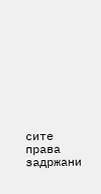сите права задржани